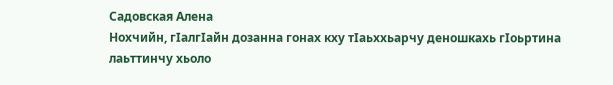Садовская Алена
Нохчийн, гIалгIайн дозанна гонах кху тIаьххьарчу деношкахь гIоьртина лаьттинчу хьоло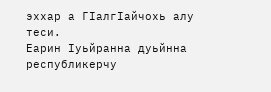эххар а ГIалгIайчохь алу теси.
Еарин Iуьйранна дуьйнна республикерчу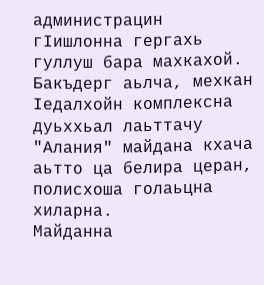администрацин гIишлонна гергахь гуллуш бара махкахой. Бакъдерг аьлча, мехкан Iедалхойн комплексна дуьххьал лаьттачу "Алания" майдана кхача аьтто ца белира церан, полисхоша голаьцна хиларна.
Майданна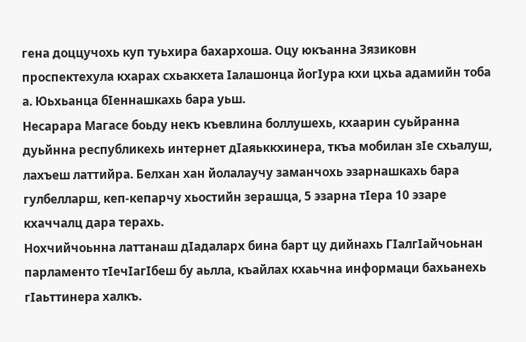гена доццучохь куп туьхира бахархоша. Оцу юкъанна Зязиковн проспектехула кхарах схьакхета Iалашонца йогIура кхи цхьа адамийн тоба а. Юьхьанца бIеннашкахь бара уьш.
Несарара Магасе боьду некъ къевлина боллушехь, кхаарин суьйранна дуьйнна республикехь интернет дIаяьккхинера, ткъа мобилан зIе схьалуш, лахъеш латтийра. Белхан хан йолалаучу заманчохь эзарнашкахь бара гулбелларш, кеп-кепарчу хьостийн зерашца, 5 эзарна тIера 10 эзаре кхаччалц дара терахь.
Нохчийчоьнна латтанаш дIадаларх бина барт цу дийнахь ГIалгIайчоьнан парламенто тIечIагIбеш бу аьлла, къайлах кхаьчна информаци бахьанехь гIаьттинера халкъ.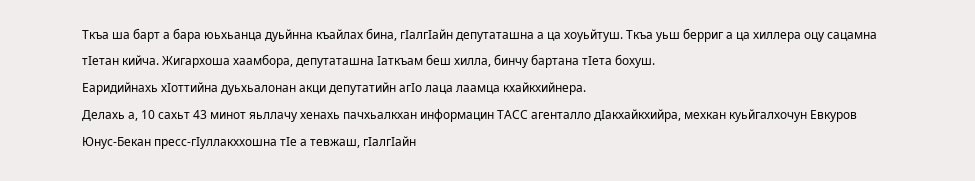Ткъа ша барт а бара юьхьанца дуьйнна къайлах бина, гIалгIайн депутаташна а ца хоуьйтуш. Ткъа уьш берриг а ца хиллера оцу сацамна тIетан кийча. Жигархоша хаамбора, депутаташна Iаткъам беш хилла, бинчу бартана тIета бохуш.
Еаридийнахь хIоттийна дуьхьалонан акци депутатийн агIо лаца лаамца кхайкхийнера.
Делахь а, 10 сахьт 43 минот яьллачу хенахь пачхьалкхан информацин ТАСС агенталло дIакхайкхийра, мехкан куьйгалхочун Евкуров Юнус-Бекан пресс-гIуллакххошна тIе а тевжаш, гIалгIайн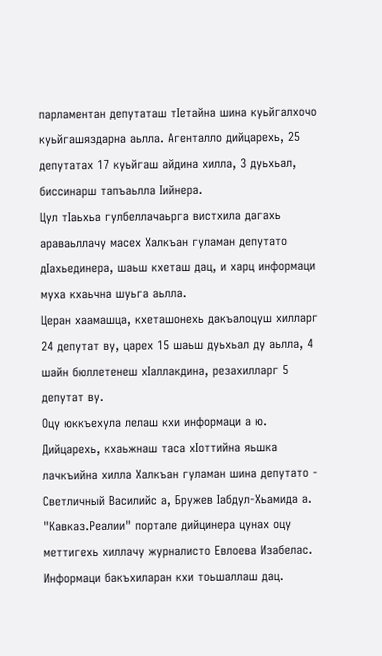парламентан депутаташ тIетайна шина куьйгалхочо куьйгашяздарна аьлла. Агенталло дийцарехь, 25 депутатах 17 куьйгаш айдина хилла, 3 дуьхьал, биссинарш тапъаьлла Iийнера.
Цул тIаьхьа гулбеллачаьрга вистхила дагахь араваьллачу масех Халкъан гуламан депутато дIахьединера, шаьш кхеташ дац, и харц информаци муха кхаьчна шуьга аьлла.
Церан хаамашца, кхеташонехь дакъалоцуш хилларг 24 депутат ву, царех 15 шаьш дуьхьал ду аьлла, 4 шайн бюллетенеш хIаллакдина, резахилларг 5 депутат ву.
Оцу юккъехула лелаш кхи информаци а ю. Дийцарехь, кхаьжнаш таса хIоттийна яьшка лачкъийна хилла Халкъан гуламан шина депутато - Светличный Василийс а, Бружев Iабдул-Хьамида а.
"Кавказ.Реалии" портале дийцинера цунах оцу меттигехь хиллачу журналисто Евлоева Изабелас. Информаци бакъхиларан кхи тоьшаллаш дац.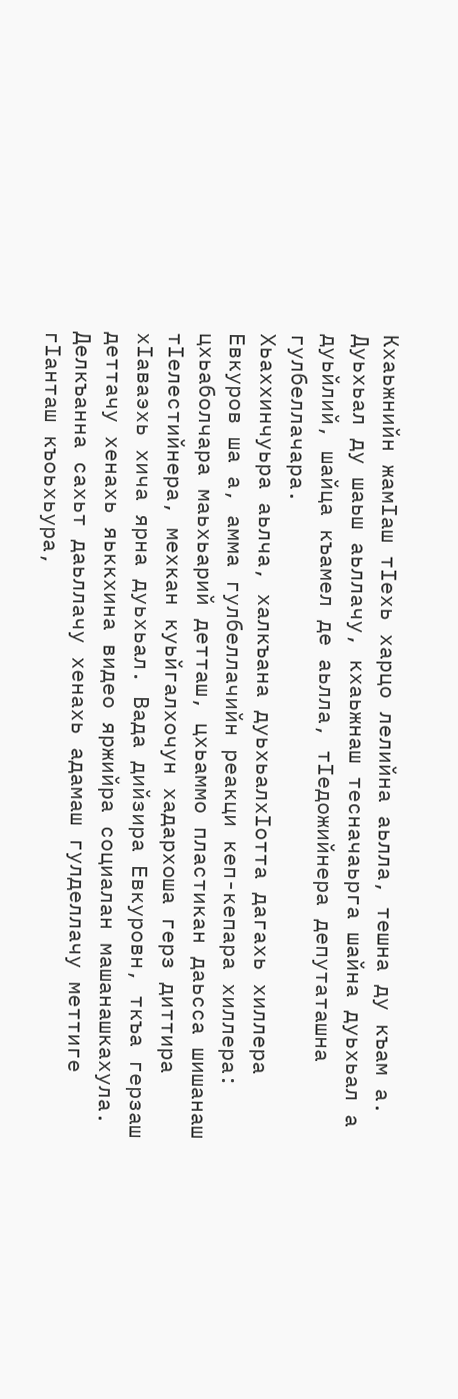Кхаьжнийн жамIаш тIехь харцо лелийна аьлла, тешна ду къам а.
Дуьхьал ду шаьш аьллачу, кхаьжнаш тесначаьрга шайна дуьхьал а дуьйлий, шайца къамел де аьлла, тIедожийнера депутаташна гулбеллачара.
Хьаххинчуьра аьлча, халкъана дуьхьалхIотта дагахь хиллера Евкуров ша а, амма гулбеллачийн реакци кеп-кепара хиллера: цхьаболчара маьхьарий детташ, цхьаммо пластикан даьсса шишанаш тIелестийнера, мехкан куьйгалхочун хадархоша герз диттира хIаваэхь хича ярна дуьхьал. Вада дийзира Евкуровн, ткъа герзаш деттачу хенахь яьккхина видео яржийра социалан машанашкахула.
Делкъанна сахьт даьллачу хенахь адамаш гулделлачу меттиге гIанташ къоьхьура,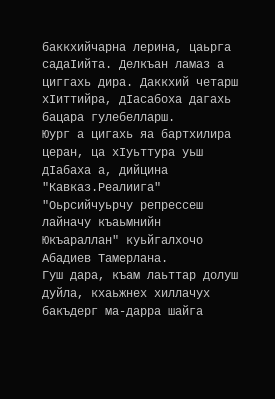баккхийчарна лерина, цаьрга садаIийта. Делкъан ламаз а циггахь дира. Даккхий четарш хIиттийра, дIасабоха дагахь бацара гулебелларш.
Юург а цигахь яа бартхилира церан, ца хIуьттура уьш дIабаха а, дийцина "Кавказ.Реалиига" "Оьрсийчуьрчу репрессеш лайначу къаьмнийн Юкъараллан" куьйгалхочо Абадиев Тамерлана.
Гуш дара, къам лаьттар долуш дуйла, кхаьжнех хиллачух бакъдерг ма-дарра шайга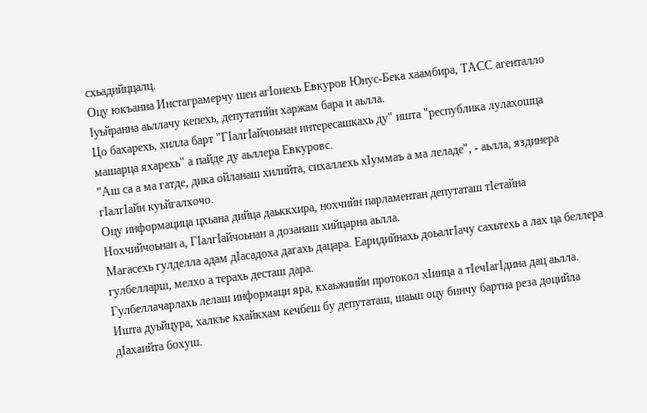схьадийццалц.
Оцу юкъанна Инстаграмерчу шен агIонехь Евкуров Юнус-Бека хаамбира, ТАСС агенталло Iуьйранна аьллачу кепехь, депутатийн харжам бара и аьлла.
Цо бахарехь, хилла барт "ГIалгIайчоьнан интересашкахь ду" ишта "республика лулахошца машарца яхарехь" а пайде ду аьллера Евкуровс.
"Аш са а ма гатде, дика ойланаш хилийта, сихаллехь хIуммаъ а ма леладе", - аьлла, яздинера гIалгIайн куьйгалхочо.
Оцу информацица цхьана дийца даьккхира, нохчийн парламентан депутаташ тIетайна Нохчийчоьнан а, ГIалгIайчоьнан а дозанаш хийцарна аьлла.
Магасехь гулделла адам дIасадоха дагахь дацара. Еаридийнахь доьалгIачу сахьтехь а лах ца беллера гулбелларш, мелхо а терахь десташ дара.
Гулбеллачарлахь лелаш информаци яра, кхаьжнийн протокол хIинца а тIечIагIдина дац аьлла. Ишта дуьйцура, халкъе кхайкхам кечбеш бу депутаташ, шаьш оцу бинчу бартна реза доцийла дIахаийта бохуш.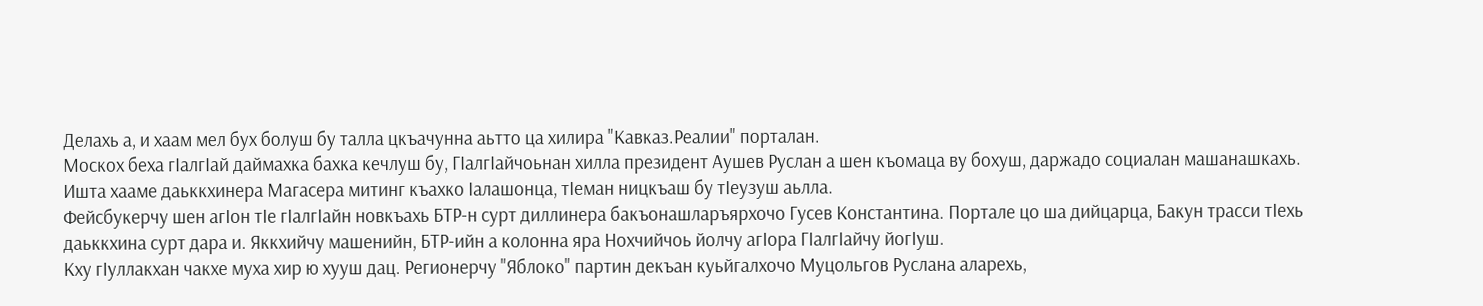Делахь а, и хаам мел бух болуш бу талла цкъачунна аьтто ца хилира "Кавказ.Реалии" порталан.
Москох беха гIалгIай даймахка бахка кечлуш бу, ГIалгIайчоьнан хилла президент Аушев Руслан а шен къомаца ву бохуш, даржадо социалан машанашкахь. Ишта хааме даьккхинера Магасера митинг къахко Iалашонца, тIеман ницкъаш бу тIеузуш аьлла.
Фейсбукерчу шен агIон тIе гIалгIайн новкъахь БТР-н сурт диллинера бакъонашларъярхочо Гусев Константина. Портале цо ша дийцарца, Бакун трасси тIехь даьккхина сурт дара и. Яккхийчу машенийн, БТР-ийн а колонна яра Нохчийчоь йолчу агIора ГIалгIайчу йогIуш.
Кху гIуллакхан чакхе муха хир ю хууш дац. Регионерчу "Яблоко" партин декъан куьйгалхочо Муцольгов Руслана аларехь,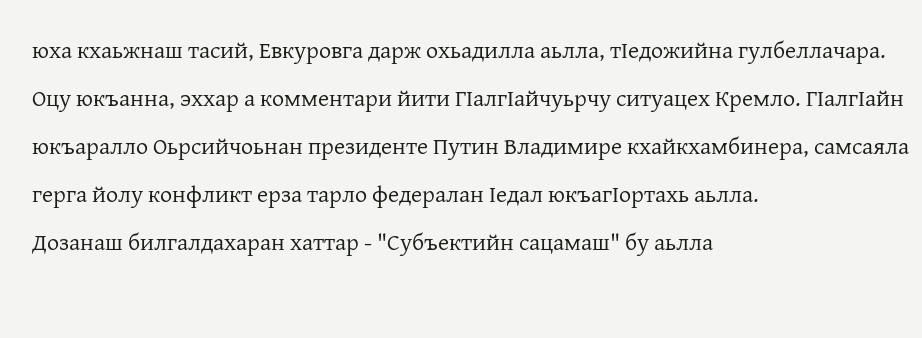юха кхаьжнаш тасий, Евкуровга дарж охьадилла аьлла, тIедожийна гулбеллачара.
Оцу юкъанна, эххар а комментари йити ГIалгIайчуьрчу ситуацех Кремло. ГIалгIайн юкъаралло Оьрсийчоьнан президенте Путин Владимире кхайкхамбинера, самсаяла герга йолу конфликт ерза тарло федералан Iедал юкъагIортахь аьлла.
Дозанаш билгалдахаран хаттар - "Субъектийн сацамаш" бу аьлла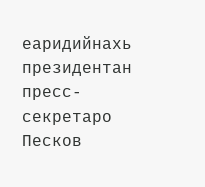еаридийнахь президентан пресс-секретаро Песков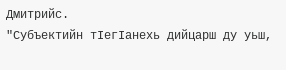Дмитрийс.
"Субъектийн тIегIанехь дийцарш ду уьш,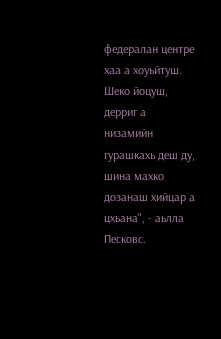федералан центре хаа а хоуьйтуш. Шеко йоцуш, дерриг а низамийн гурашкахь деш ду, шина махко дозанаш хийцар а цхьана", - аьлла Песковс.